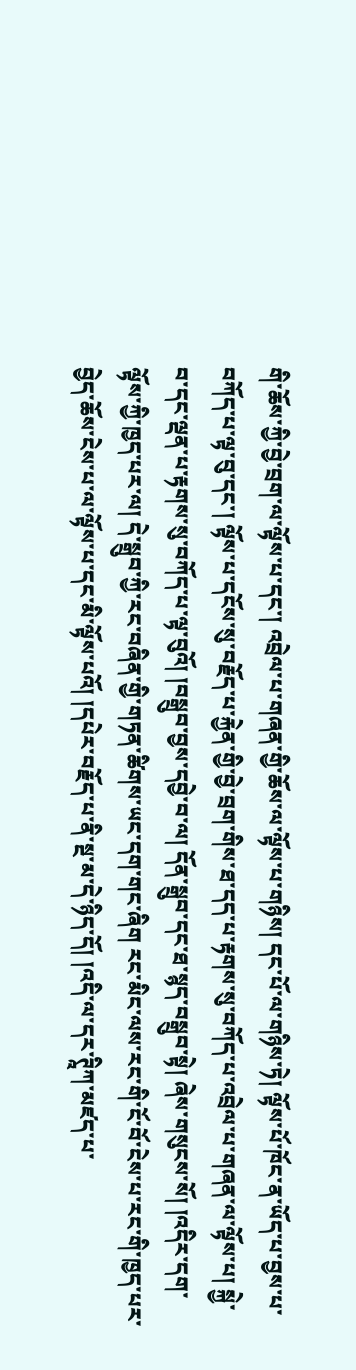གི་ཆོས་ཀྱི་བྱེ་བྲག་ལ་ལྟོས་པ་དང་། འབྲེལ་པ་གཞན་གྱི་ཆོས་ལ་ལྟོས་པ་གཉིས། དང་པོ་ལ་གཉིས་ཏེ། ལྟོས་པོ་ཁོང་ན་ཡོད་པ་བྱས་པ་བཀོད་པ་ལྟ་བུ་དང་། ལྟོས་པ་དངོས་སུ་བརྗོད་པ་རྐྱེན་གྱི་བྱེ་བྲག་གིས་ཐ་དད་པ་རྟགས་སུ་བཀོད་པ་འབྲེལ་པ་གཞན་ལ་ལྟོས་པ། སྐྱེ་བ་དང་ལྡན་པ་རྟགས་སུ་བཀོད་པ་ལྟ་བུའོ། །བསྒྲུབ་བྱས་དབྱེ་བ་ལ། དོན་སྒྲུབ་དང་ཐ་སྙད་བསྒྲུབ་སྟེ། ཞེས་གསུངས་སོ། །འདིར་དག་ལྟོས་ཀྱི་ཁྱད་པར་ལ། དེ་སྒྲུབ་ཀྱི་རང་བཞིན་གྱི་གཏན་ཚིགས་ཡང་དག་གང་ཞིག རང་མིང་ལས་རང་གི་ངོ་བོ་ངེས་པ་རང་གི་ཁྱད་པར་བྱེད་ཆོས་ངེས་པ་ལ་ལྟོས་པ་དང་མི་ལྟོས་པའོ། །དཔེར་བརྗོད་པ་ནི་སྔ་མ་དེ་ཉིད་དོ། །འདི་ལ་དར་ཊཱིཀ་མཛད་པ་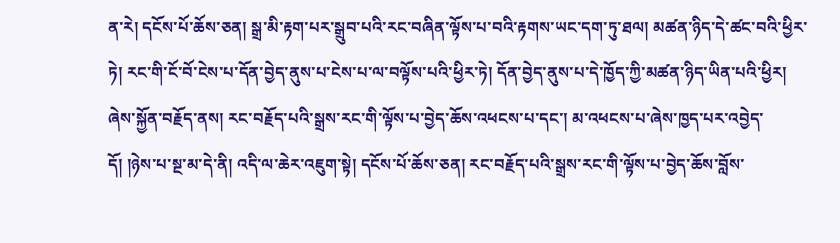ན་རེ། དངོས་པོ་ཆོས་ཅན། སྒྲ་མི་རྟག་པར་སྒྲུབ་པའི་རང་བཞིན་ལྟོས་པ་བའི་རྟགས་ཡང་དག་ཏུ་ཐལ། མཚན་ཉིད་དེ་ཚང་བའི་ཕྱིར་ཏེ། རང་གི་ངོ་བོ་ངེས་པ་དོན་བྱེད་ནུས་པ་ངེས་པ་ལ་བལྟོས་པའི་ཕྱིར་ཏེ། དོན་བྱེད་ནུས་པ་དེ་ཁྱོད་ཀྱི་མཚན་ཉིད་ཡིན་པའི་ཕྱིར། ཞེས་སྐྱོན་བརྗོད་ནས། རང་བརྗོད་པའི་སྒྲས་རང་གི་ལྟོས་པ་བྱེད་ཆོས་འཕངས་པ་དང་། མ་འཕངས་པ་ཞེས་ཁྱད་པར་འབྱེད་དོ། །ཉེས་པ་སྔ་མ་དེ་ནི། འདི་ལ་ཆེར་འཇུག་སྟེ། དངོས་པོ་ཆོས་ཅན། རང་བརྗོད་པའི་སྒྲས་རང་གི་ལྟོས་པ་བྱེད་ཆོས་བློས་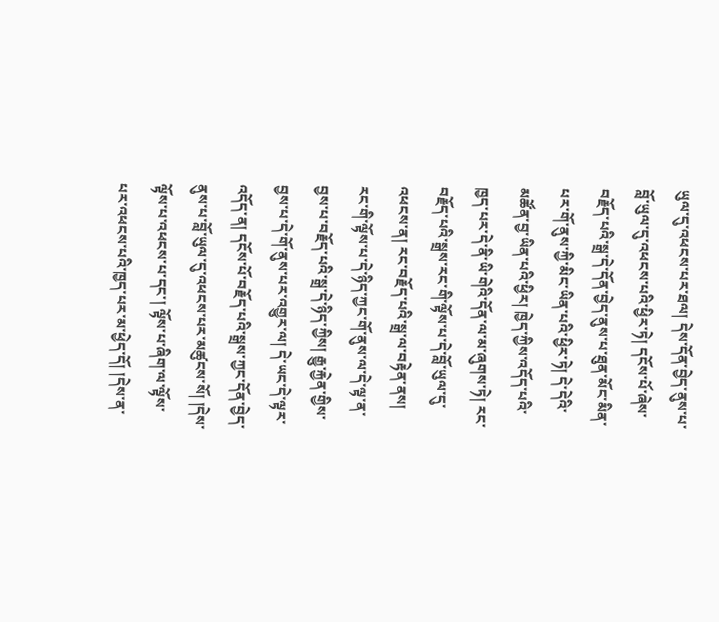ཡུལ་དུ་འཕངས་པར་ཐལ། དེས་དོན་བྱེད་ནུས་པ་བློ་ཡུལ་དུ་འཕངས་པའི་ཕྱིར་ཏེ། དངོས་པོ་ཞེས་བརྗོད་པའི་སྒྲ་དེ་དོན་བྱེད་ནུས་པ་ཐུན་མོང་མིན་པར་གོ་ནུས་ཀྱི་མིང་ཡིན་པའི་ཕྱིར་ཏེ། དེ་དེའི་མཚོན་བྱ་ཡིན་པའི་ཕྱིར། ཁྱེད་ཀྱིས་འདོད་པའི་ཁྱད་པར་དེ་ནི་ཡི་གེའི་དོན་ལ་མ་ཞུགས་ཏེ། རང་བརྗོད་པའི་སྒྲས་རང་གི་ལྟོས་པ་དེ་བློ་ཡུལ་དུ་འཕངས་ན། རང་བརྗོད་པའི་སྒྲ་ལ་བརྟེན་ནས། རང་གི་ལྟོས་པ་དེ་ཉིད་ཀྱང་གོ་ནུས་ལ་དེ་ལྟ་ན་བྱས་པ་བརྗོད་པའི་སྒྲ་དེ་ཉིད་ཀྱིས། རྒྱུ་རྐྱེན་གྱིས་བྱས་པ་དེ་གོ་ནུས་པར་འགྱུར་ལ། དེ་ཡང་དེ་ལྟར་འདོད་ན། དངོས་པོ་བརྗོད་པའི་སྒྲས་ཀྱང་དོན་བྱེད་ནུས་པ་བློ་ཡུལ་དུ་འཕངས་པར་མཚུངས་སོ། །དེས་ལྟོས་པ་འཕངས་པ་དང་། ལྟོས་པ་ཞིག་ལ་ལྟོས་པར་འཕངས་པའི་ཁྱད་པར་མ་ཕྱེད་དོ། །དེས་ན་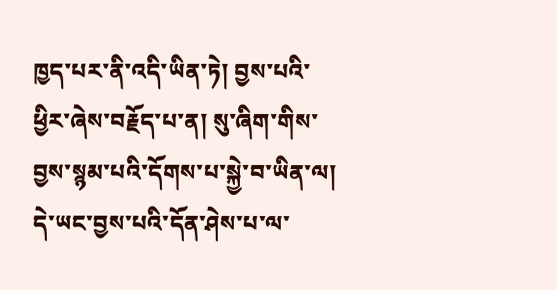ཁྱད་པར་ནི་འདི་ཡིན་ཏེ། བྱས་པའི་ཕྱིར་ཞེས་བརྗོད་པ་ན། སུ་ཞིག་གིས་བྱས་སྙམ་པའི་དོགས་པ་སྐྱེ་བ་ཡིན་ལ། དེ་ཡང་བྱས་པའི་དོན་ཤེས་པ་ལ་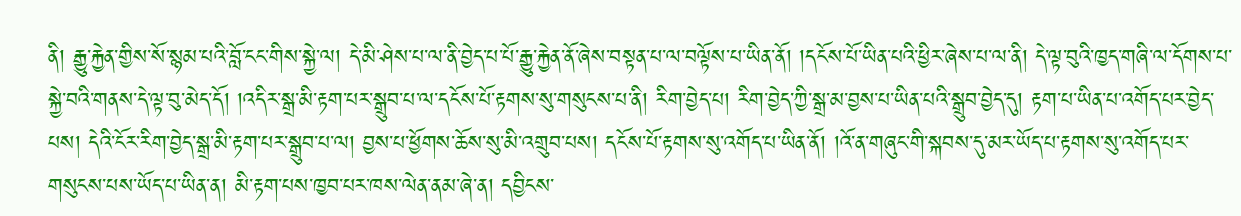ནི། རྒྱུ་རྐྱེན་གྱིས་སོ་སྙམ་པའི་བློ་ངང་གིས་སྐྱེ་ལ། དེ་མི་ཤེས་པ་ལ་ནི་བྱེད་པ་པོ་རྒྱུ་རྐྱེན་ནོ་ཞེས་བསྟན་པ་ལ་བལྟོས་པ་ཡིན་ནོ། །དངོས་པོ་ཡིན་པའི་ཕྱིར་ཞེས་པ་ལ་ནི། དེ་ལྟ་བུའི་ཁྱད་གཞི་ལ་དོགས་པ་སྐྱེ་བའི་གནས་དེ་ལྟ་བུ་མེད་དོ། །འདིར་སྒྲ་མི་རྟག་པར་སྒྲུབ་པ་ལ་དངོས་པོ་རྟགས་སུ་གསུངས་པ་ནི། རིག་བྱེད་པ། རིག་བྱེད་ཀྱི་སྒྲ་མ་བྱས་པ་ཡིན་པའི་སྒྲུབ་བྱེད་དུ། རྟག་པ་ཡིན་པ་འགོད་པར་བྱེད་པས། དེའི་ངོར་རིག་བྱེད་སྒྲ་མི་རྟག་པར་སྒྲུབ་པ་ལ། བྱས་པ་ཕྱོགས་ཆོས་སུ་མི་འགྲུབ་པས། དངོས་པོ་རྟགས་སུ་འགོད་པ་ཡིན་ནོ། །འོ་ན་གཞུང་གི་སྐབས་དུ་མར་ཡོད་པ་རྟགས་སུ་འགོད་པར་གསུངས་པས་ཡོད་པ་ཡིན་ན། མི་རྟག་པས་ཁྱབ་པར་ཁས་ལེན་ནམ་ཞེ་ན། དབྱིངས་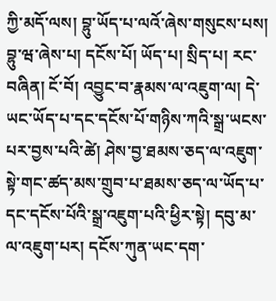ཀྱི་མདོ་ལས། བྷུ་ཡོད་པ་ལའོ་ཞེས་གསུངས་པས། བྷུ་ཝ་ཞེས་པ། དངོས་པོ། ཡོད་པ། སྲིད་པ། རང་བཞིན། ངོ་བོ། འབྱུང་བ་རྣམས་ལ་འཇུག་ལ། དེ་ཡང་ཡོད་པ་དང་དངོས་པོ་གཉིས་ཀའི་སྒྲ་ཡངས་པར་བྱས་པའི་ཚེ། ཤེས་བྱ་ཐམས་ཅད་ལ་འཇུག་སྟེ་གང་ཚད་མས་གྲུབ་པ་ཐམས་ཅད་ལ་ཡོད་པ་དང་དངོས་པོའི་སྒྲ་འཇུག་པའི་ཕྱིར་སྟེ། དབུ་མ་ལ་འཇུག་པར། དངོས་ཀུན་ཡང་དག་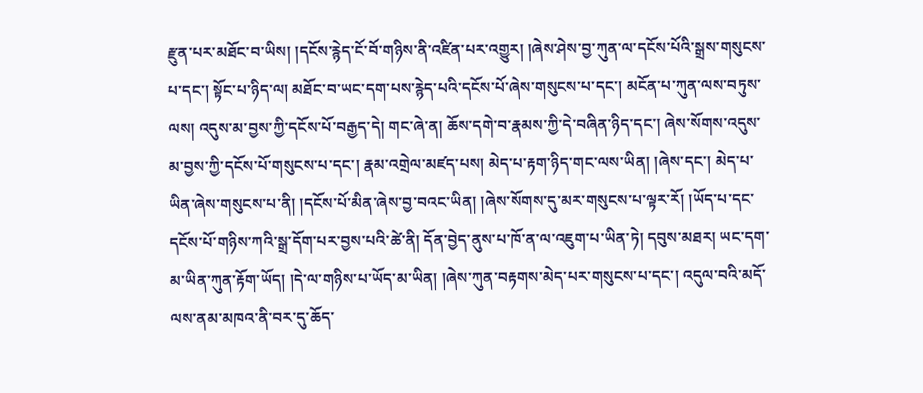རྫུན་པར་མཐོང་བ་ཡིས། །དངོས་རྙེད་ངོ་བོ་གཉིས་ནི་འཛིན་པར་འགྱུར། །ཞེས་ཤེས་བྱ་ཀུན་ལ་དངོས་པོའི་སྒྲས་གསུངས་པ་དང་། སྟོང་པ་ཉིད་ལ། མཐོང་བ་ཡང་དག་པས་རྙེད་པའི་དངོས་པོ་ཞེས་གསུངས་པ་དང་། མངོན་པ་ཀུན་ལས་བཏུས་ལས། འདུས་མ་བྱས་ཀྱི་དངོས་པོ་བརྒྱད་དེ། གང་ཞེ་ན། ཆོས་དགེ་བ་རྣམས་ཀྱི་དེ་བཞིན་ཉིད་དང་། ཞེས་སོགས་འདུས་མ་བྱས་ཀྱི་དངོས་པོ་གསུངས་པ་དང་། རྣམ་འགྲེལ་མཛད་པས། མེད་པ་རྟག་ཉིད་གང་ལས་ཡིན། །ཞེས་དང་། མེད་པ་ཡིན་ཞེས་གསུངས་པ་ནི། །དངོས་པོ་མིན་ཞེས་བྱ་བའང་ཡིན། །ཞེས་སོགས་དུ་མར་གསུངས་པ་ལྟར་རོ། །ཡོད་པ་དང་དངོས་པོ་གཉིས་ཀའི་སྒྲ་དོག་པར་བྱས་པའི་ཚེ་ནི། དོན་བྱེད་ནུས་པ་ཁོ་ན་ལ་འཇུག་པ་ཡིན་ཏེ། དབུས་མཐར། ཡང་དག་མ་ཡིན་ཀུན་རྟོག་ཡོད། །དེ་ལ་གཉིས་པ་ཡོད་མ་ཡིན། །ཞེས་ཀུན་བརྟགས་མེད་པར་གསུངས་པ་དང་། འདུལ་བའི་མདོ་ལས་ནམ་མཁའ་ནི་བར་དུ་ཆོད་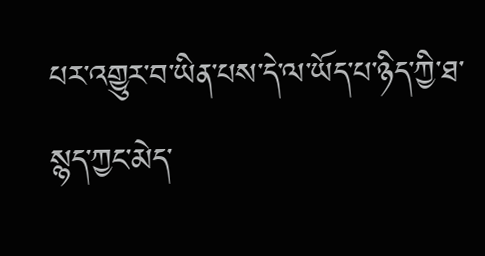པར་འགྱུར་བ་ཡིན་པས་དེ་ལ་ཡོད་པ་ཉིད་ཀྱི་ཐ་སྙད་ཀྱང་མེད་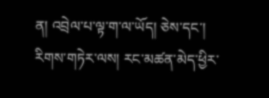ན། འབྲེལ་པ་ལྟ་ག་ལ་ཡོད། ཅེས་དང་། རིགས་གཏེར་ལས། རང་མཚན་མེད་ཕྱིར་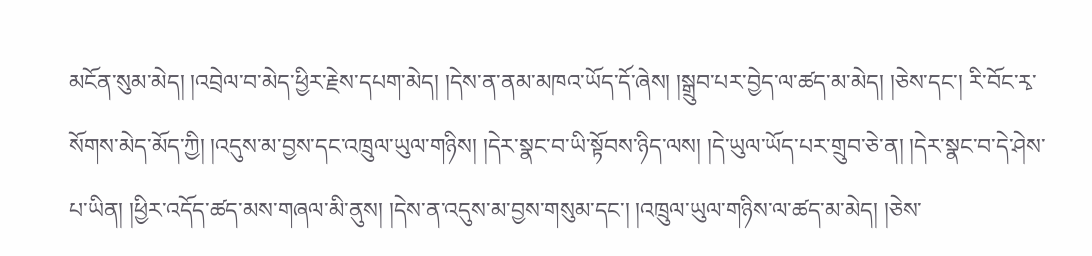མངོན་སུམ་མེད། །འབྲེལ་བ་མེད་ཕྱིར་རྗེས་དཔག་མེད། །དེས་ན་ནམ་མཁའ་ཡོད་དོ་ཞེས། །སྒྲུབ་པར་བྱེད་ལ་ཚད་མ་མེད། །ཅེས་དང་། རི་བོང་རྭ་སོགས་མེད་མོད་ཀྱི། །འདུས་མ་བྱས་དང་འཁྲུལ་ཡུལ་གཉིས། །དེར་སྣང་བ་ཡི་སྟོབས་ཉིད་ལས། །དེ་ཡུལ་ཡོད་པར་གྲུབ་ཅེ་ན། །དེར་སྣང་བ་དེ་ཤེས་པ་ཡིན། །ཕྱིར་འདོད་ཚད་མས་གཞལ་མི་ནུས། །དེས་ན་འདུས་མ་བྱས་གསུམ་དང་། །འཁྲུལ་ཡུལ་གཉིས་ལ་ཚད་མ་མེད། །ཅེས་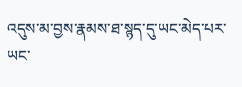འདུས་མ་བྱས་རྣམས་ཐ་སྙད་དུ་ཡང་མེད་པར་ཡང་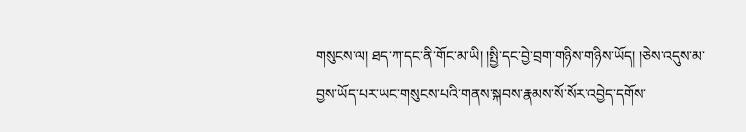གསུངས་ལ། ཐད་ཀ་དང་ནི་གོང་མ་ཡི། །སྤྱི་དང་བྱེ་བྲག་གཉིས་གཉིས་ཡོད། །ཅེས་འདུས་མ་བྱས་ཡོད་པར་ཡང་གསུངས་པའི་གནས་སྐབས་རྣམས་སོ་སོར་འབྱེད་དགོས་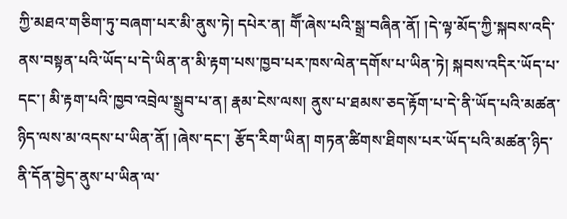ཀྱི་མཐའ་གཅིག་ཏུ་བཞག་པར་མི་ནུས་ཏེ། དཔེར་ན། གཽ་ཞེས་པའི་སྒྲ་བཞིན་ནོ། །དེ་ལྟ་མོད་ཀྱི་སྐབས་འདི་ནས་བསྟན་པའི་ཡོད་པ་དེ་ཡིན་ན་མི་རྟག་པས་ཁྱབ་པར་ཁས་ལེན་དགོས་པ་ཡིན་ཏེ། སྐབས་འདིར་ཡོད་པ་དང་། མི་རྟག་པའི་ཁྱབ་འབྲེལ་སྒྲུབ་པ་ན། རྣམ་ངེས་ལས། ནུས་པ་ཐམས་ཅད་རྟོག་པ་དེ་ནི་ཡོད་པའི་མཚན་ཉིད་ལས་མ་འདས་པ་ཡིན་ནོ། །ཞེས་དང་། རྩོད་རིག་ཡིན། གཏན་ཚིགས་ཐིགས་པར་ཡོད་པའི་མཚན་ཉིད་ནི་དོན་བྱེད་ནུས་པ་ཡིན་ལ་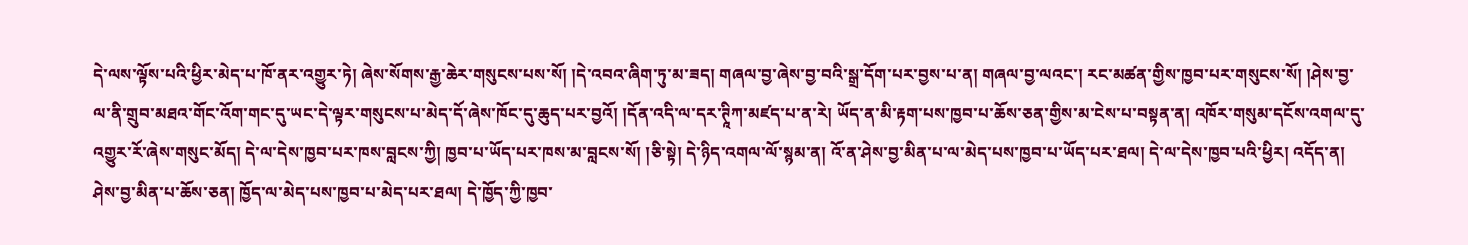དེ་ལས་ལྟོས་པའི་ཕྱིར་མེད་པ་ཁོ་ནར་འགྱུར་ཏེ། ཞེས་སོགས་རྒྱ་ཆེར་གསུངས་པས་སོ། །དེ་འབའ་ཞིག་ཏུ་མ་ཟད། གཞལ་བྱ་ཞེས་བྱ་བའི་སྒྲ་དོག་པར་བྱས་པ་ན། གཞལ་བྱ་ལའང་། རང་མཚན་གྱིས་ཁྱབ་པར་གསུངས་སོ། །ཤེས་བྱ་ལ་ནི་གྲུབ་མཐའ་གོང་འོག་གང་དུ་ཡང་དེ་ལྟར་གསུངས་པ་མེད་དོ་ཞེས་ཁོང་དུ་ཆུད་པར་བྱའོ། །དོན་འདི་ལ་དར་ཊཱིཀ་མཛད་པ་ན་རེ། ཡོད་ན་མི་རྟག་པས་ཁྱབ་པ་ཆོས་ཅན་གྱིས་མ་ངེས་པ་བསྟན་ན། འཁོར་གསུམ་དངོས་འགལ་དུ་འགྱུར་རོ་ཞེས་གསུང་མོད། དེ་ལ་དེས་ཁྱབ་པར་ཁས་བླངས་ཀྱི། ཁྱབ་པ་ཡོད་པར་ཁས་མ་བླངས་སོ། །ཅི་སྟེ། དེ་ཉིད་འགལ་ལོ་སྙམ་ན། འོ་ན་ཤེས་བྱ་མིན་པ་ལ་མེད་པས་ཁྱབ་པ་ཡོད་པར་ཐལ། དེ་ལ་དེས་ཁྱབ་པའི་ཕྱིར། འདོད་ན། ཤེས་བྱ་མིན་པ་ཆོས་ཅན། ཁྱོད་ལ་མེད་པས་ཁྱབ་པ་མེད་པར་ཐལ། དེ་ཁྱོད་ཀྱི་ཁྱབ་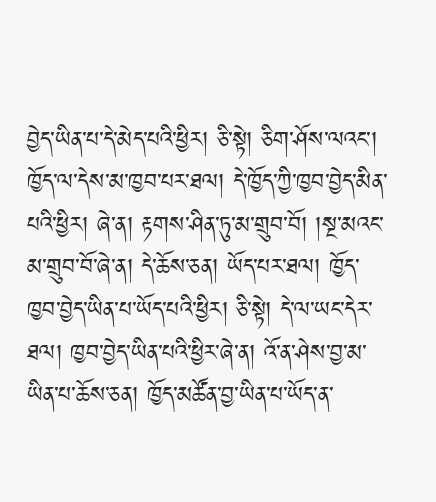བྱེད་ཡིན་པ་དེ་མེད་པའི་ཕྱིར། ཅི་སྟེ། ཅིག་ཤོས་ལའང་། ཁྱོད་ལ་དེས་མ་ཁྱབ་པར་ཐལ། དེ་ཁྱོད་ཀྱི་ཁྱབ་བྱེད་མིན་པའི་ཕྱིར། ཞེ་ན། རྟགས་ཤིན་ཏུ་མ་གྲུབ་བོ། །སྔ་མའང་མ་གྲུབ་བོ་ཞེ་ན། དེ་ཆོས་ཅན། ཡོད་པར་ཐལ། ཁྱོད་ཁྱབ་བྱེད་ཡིན་པ་ཡོད་པའི་ཕྱིར། ཅི་སྟེ། དེ་ལ་ཡང་དེར་ཐལ། ཁྱབ་བྱེད་ཡིན་པའི་ཕྱིར་ཞེ་ན། འོ་ན་ཤེས་བྱ་མ་ཡིན་པ་ཆོས་ཅན། ཁྱོད་མཚོན་བྱ་ཡིན་པ་ཡོད་ན་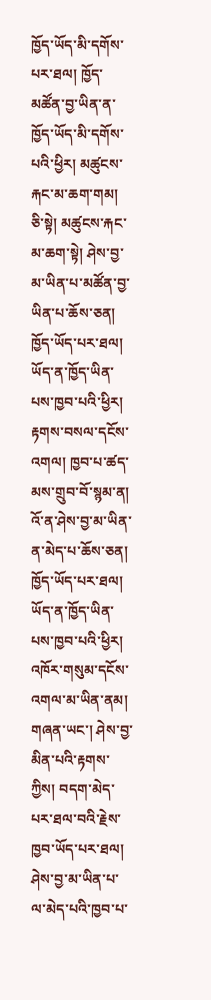ཁྱོད་ཡོད་མི་དགོས་པར་ཐལ། ཁྱོད་མཚོན་བྱ་ཡིན་ན་ཁྱོད་ཡོད་མི་དགོས་པའི་ཕྱིར། མཚུངས་རྐང་མ་ཆག་གམ། ཅི་སྟེ། མཚུངས་རྐང་མ་ཆག་སྟེ། ཤེས་བྱ་མ་ཡིན་པ་མཚོན་བྱ་ཡིན་པ་ཆོས་ཅན། ཁྱོད་ཡོད་པར་ཐལ། ཡོད་ན་ཁྱོད་ཡིན་པས་ཁྱབ་པའི་ཕྱིར། རྟགས་བསལ་དངོས་འགལ། ཁྱབ་པ་ཚད་མས་གྲུབ་བོ་སྙམ་ན། འོ་ན་ཤེས་བྱ་མ་ཡིན་ན་མེད་པ་ཆོས་ཅན། ཁྱོད་ཡོད་པར་ཐལ། ཡོད་ན་ཁྱོད་ཡིན་པས་ཁྱབ་པའི་ཕྱིར། འཁོར་གསུམ་དངོས་འགལ་མ་ཡིན་ནམ། གཞན་ཡང་། ཤེས་བྱ་མིན་པའི་རྟགས་ཀྱིས། བདག་མེད་པར་ཐལ་བའི་རྗེས་ཁྱབ་ཡོད་པར་ཐལ། ཤེས་བྱ་མ་ཡིན་པ་ལ་མེད་པའི་ཁྱབ་པ་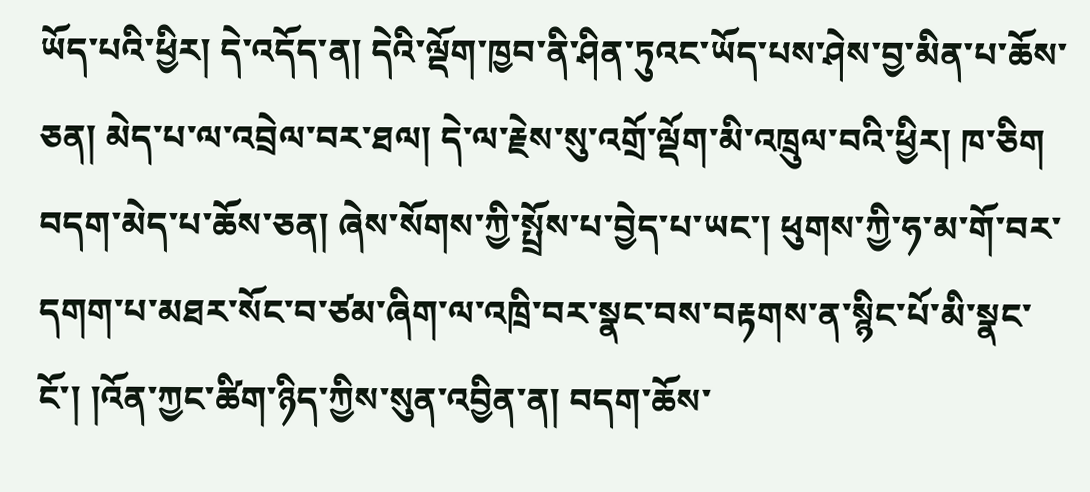ཡོད་པའི་ཕྱིར། དེ་འདོད་ན། དེའི་ལྡོག་ཁྱབ་ནི་ཤིན་ཏུའང་ཡོད་པས་ཤེས་བྱ་མིན་པ་ཆོས་ཅན། མེད་པ་ལ་འབྲེལ་བར་ཐལ། དེ་ལ་རྗེས་སུ་འགྲོ་ལྡོག་མི་འཁྲུལ་བའི་ཕྱིར། ཁ་ཅིག བདག་མེད་པ་ཆོས་ཅན། ཞེས་སོགས་ཀྱི་སྤྲོས་པ་བྱེད་པ་ཡང་། ཕུགས་ཀྱི་ཧ་མ་གོ་བར་དགག་པ་མཐར་སོང་བ་ཙམ་ཞིག་ལ་འཁྲི་བར་སྣང་བས་བརྟགས་ན་སྙིང་པོ་མི་སྣང་ངོ་། །འོན་ཀྱང་ཚིག་ཉིད་ཀྱིས་སུན་འབྱིན་ན། བདག་ཆོས་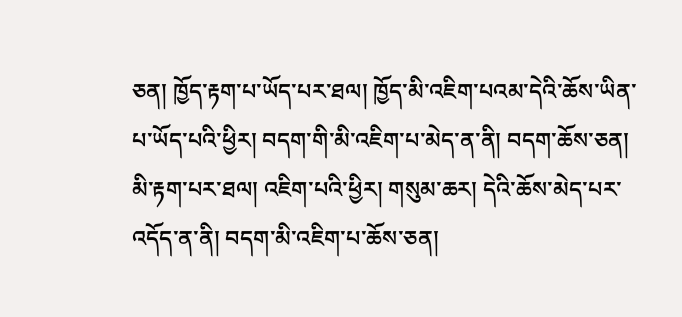ཅན། ཁྱོད་རྟག་པ་ཡོད་པར་ཐལ། ཁྱོད་མི་འཇིག་པའམ་དེའི་ཆོས་ཡིན་པ་ཡོད་པའི་ཕྱིར། བདག་གི་མི་འཇིག་པ་མེད་ན་ནི། བདག་ཆོས་ཅན། མི་རྟག་པར་ཐལ། འཇིག་པའི་ཕྱིར། གསུམ་ཆར། དེའི་ཆོས་མེད་པར་འདོད་ན་ནི། བདག་མི་འཇིག་པ་ཆོས་ཅན།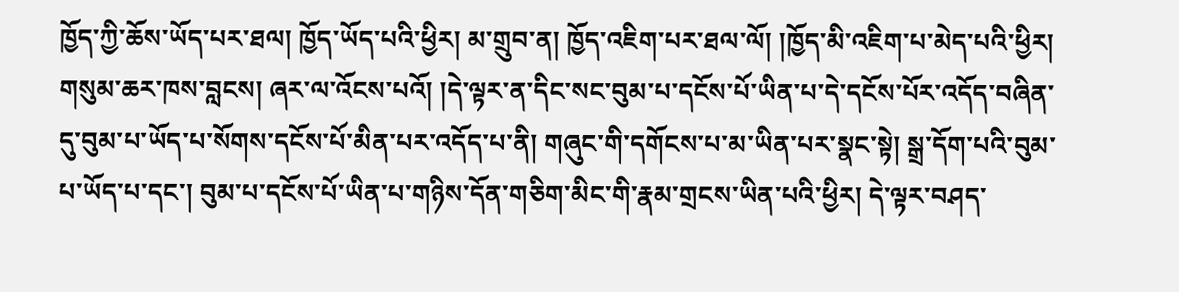ཁྱོད་ཀྱི་ཆོས་ཡོད་པར་ཐལ། ཁྱོད་ཡོད་པའི་ཕྱིར། མ་གྲུབ་ན། ཁྱོད་འཇིག་པར་ཐལ་ལོ། །ཁྱོད་མི་འཇིག་པ་མེད་པའི་ཕྱིར། གསུམ་ཆར་ཁས་བླངས། ཞར་ལ་འོངས་པའོ། །དེ་ལྟར་ན་དིང་སང་བུམ་པ་དངོས་པོ་ཡིན་པ་དེ་དངོས་པོར་འདོད་བཞིན་དུ་བུམ་པ་ཡོད་པ་སོགས་དངོས་པོ་མིན་པར་འདོད་པ་ནི། གཞུང་གི་དགོངས་པ་མ་ཡིན་པར་སྣང་སྟེ། སྒྲ་དོག་པའི་བུམ་པ་ཡོད་པ་དང་། བུམ་པ་དངོས་པོ་ཡིན་པ་གཉིས་དོན་གཅིག་མིང་གི་རྣམ་གྲངས་ཡིན་པའི་ཕྱིར། དེ་ལྟར་བཤད་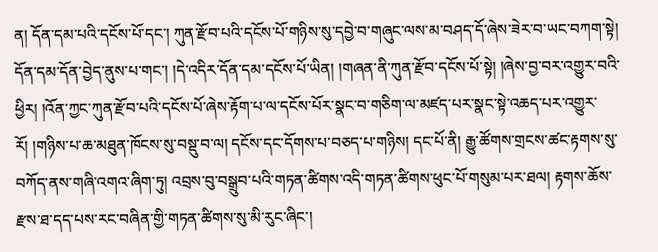ན། དོན་དམ་པའི་དངོས་པོ་དང་། ཀུན་རྫོབ་པའི་དངོས་པོ་གཉིས་སུ་དབྱེ་བ་གཞུང་ལས་མ་བཤད་དོ་ཞེས་ཟེར་བ་ཡང་བཀག་སྟེ། དོན་དམ་དོན་བྱེད་ནུས་པ་གང་། །དེ་འདིར་དོན་དམ་དངོས་པོ་ཡིན། །གཞན་ནི་ཀུན་རྫོབ་དངོས་པོ་སྟེ། །ཞེས་བྱ་བར་འགྱུར་བའི་ཕྱིར། །འོན་ཀྱང་ཀུན་རྫོབ་པའི་དངོས་པོ་ཞེས་རྟོག་པ་ལ་དངོས་པོར་སྣང་བ་གཅིག་ལ་མཛད་པར་སྣང་སྟེ་འཆད་པར་འགྱུར་རོ། །གཉིས་པ་ཆ་མཐུན་ཁོངས་སུ་བསྡུ་བ་ལ། དངོས་དང་དོགས་པ་བཅད་པ་གཉིས། དང་པོ་ནི། རྒྱུ་ཚོགས་གྲངས་ཚང་རྟགས་སུ་བཀོད་ནས་གཞི་འགའ་ཞིག་ཏུ། འབྲས་བུ་བསྒྲུབ་པའི་གཏན་ཚིགས་འདི་གཏན་ཚིགས་ཕུང་པོ་གསུམ་པར་ཐལ། རྟགས་ཆོས་རྫས་ཐ་དད་པས་རང་བཞིན་གྱི་གཏན་ཚིགས་སུ་མི་རུང་ཞིང་།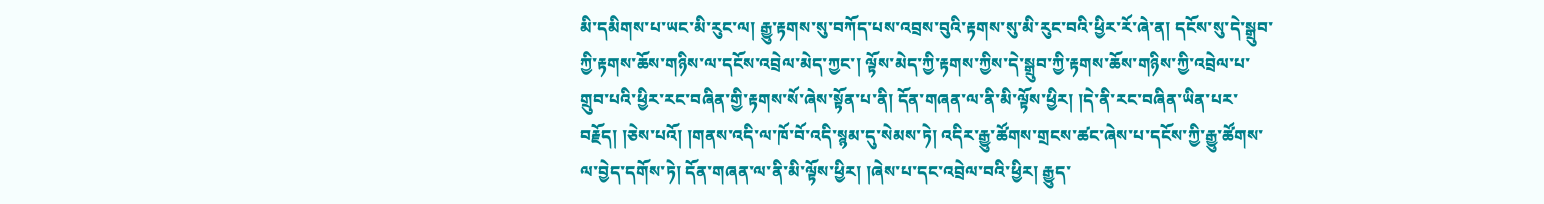མི་དམིགས་པ་ཡང་མི་རུང་ལ། རྒྱུ་རྟགས་སུ་བཀོད་པས་འབྲས་བུའི་རྟགས་སུ་མི་རུང་བའི་ཕྱིར་རོ་ཞེ་ན། དངོས་སུ་དེ་སྒྲུབ་ཀྱི་རྟགས་ཆོས་གཉིས་ལ་དངོས་འབྲེལ་མེད་ཀྱང་། ལྟོས་མེད་ཀྱི་རྟགས་ཀྱིས་དེ་སྒྲུབ་ཀྱི་རྟགས་ཆོས་གཉིས་ཀྱི་འབྲེལ་པ་གྲུབ་པའི་ཕྱིར་རང་བཞིན་གྱི་རྟགས་སོ་ཞེས་སྟོན་པ་ནི། དོན་གཞན་ལ་ནི་མི་ལྟོས་ཕྱིར། །དེ་ནི་རང་བཞིན་ཡིན་པར་བརྗོད། །ཅེས་པའོ། །གནས་འདི་ལ་ཁོ་བོ་འདི་སྙམ་དུ་སེམས་ཏེ། འདིར་རྒྱུ་ཚོགས་གྲངས་ཚང་ཞེས་པ་དངོས་ཀྱི་རྒྱུ་ཚོགས་ལ་བྱེད་དགོས་ཏེ། དོན་གཞན་ལ་ནི་མི་ལྟོས་ཕྱིར། །ཞེས་པ་དང་འབྲེལ་བའི་ཕྱིར། རྒྱུད་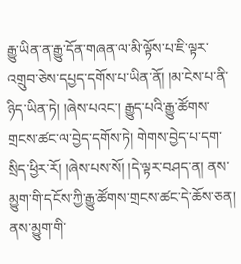རྒྱུ་ཡིན་ན་རྒྱུ་དོན་གཞན་ལ་མི་ལྟོས་པ་ཇི་ལྟར་འགྲུབ་ཅེས་དཔྱད་དགོས་པ་ཡིན་ནོ། །མ་ངེས་པ་ནི་ཉིད་ཡིན་ཏེ། །ཞེས་པའང་། རྒྱུད་པའི་རྒྱུ་ཚོགས་གྲངས་ཚང་ལ་བྱེད་དགོས་ཏེ། གེགས་བྱེད་པ་དག་སྲིད་ཕྱིར་རོ། །ཞེས་པས་སོ། །དེ་ལྟར་བཤད་ན། ནས་མྱུག་གི་དངོས་ཀྱི་རྒྱུ་ཚོགས་གྲངས་ཚང་དེ་ཆོས་ཅན། ནས་མྱུག་གི་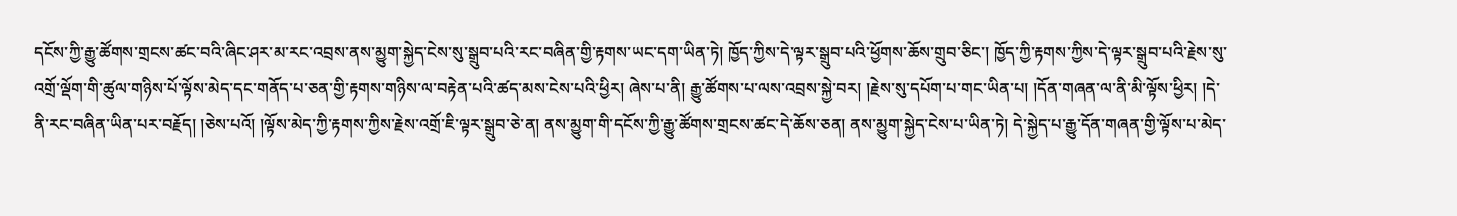དངོས་ཀྱི་རྒྱུ་ཚོགས་གྲངས་ཚང་བའི་ཞིང་ཤར་མ་རང་འབྲས་ནས་མྱུག་སྐྱེད་ངེས་སུ་སྒྲུབ་པའི་རང་བཞིན་གྱི་རྟགས་ཡང་དག་ཡིན་ཏེ། ཁྱོད་ཀྱིས་དེ་ལྟར་སྒྲུབ་པའི་ཕྱོགས་ཆོས་གྲུབ་ཅིང་། ཁྱོད་ཀྱི་རྟགས་ཀྱིས་དེ་ལྟར་སྒྲུབ་པའི་རྗེས་སུ་འགྲོ་ལྡོག་གི་ཚུལ་གཉིས་པོ་ལྟོས་མེད་དང་གནོད་པ་ཅན་གྱི་རྟགས་གཉིས་ལ་བརྟེན་པའི་ཚད་མས་ངེས་པའི་ཕྱིར། ཞེས་པ་ནི། རྒྱུ་ཚོགས་པ་ལས་འབྲས་སྐྱེ་བར། །རྗེས་སུ་དཔོག་པ་གང་ཡིན་པ། །དོན་གཞན་ལ་ནི་མི་ལྟོས་ཕྱིར། །དེ་ནི་རང་བཞིན་ཡིན་པར་བརྗོད། །ཅེས་པའོ། །ལྟོས་མེད་ཀྱི་རྟགས་ཀྱིས་རྗེས་འགྲོ་ཇི་ལྟར་སྒྲུབ་ཅེ་ན། ནས་མྱུག་གི་དངོས་ཀྱི་རྒྱུ་ཚོགས་གྲངས་ཚང་དེ་ཆོས་ཅན། ནས་མྱུག་སྐྱེད་ངེས་པ་ཡིན་ཏེ། དེ་སྐྱེད་པ་རྒྱུ་དོན་གཞན་གྱི་ལྟོས་པ་མེད་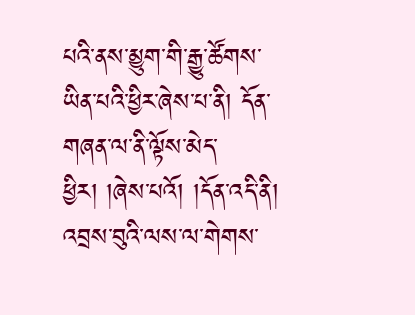པའི་ནས་མྱུག་གི་རྒྱུ་ཚོགས་ཡིན་པའི་ཕྱིར་ཞེས་པ་ནི། དོན་གཞན་ལ་ནི་ལྟོས་མེད་ཕྱིར། །ཞེས་པའོ། །དོན་འདི་ནི། འབྲས་བུའི་ལས་ལ་གེགས་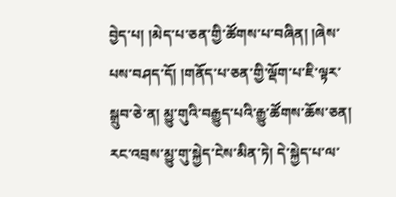བྱེད་པ། །མེད་པ་ཅན་གྱི་ཚོགས་པ་བཞིན། །ཞེས་པས་བཤད་དོ། །གནོད་པ་ཅན་གྱི་ལྡོག་པ་ཇི་ལྟར་སྒྲུབ་ཅེ་ན། མྱུ་གུའི་བརྒྱུད་པའི་རྒྱུ་ཚོགས་ཆོས་ཅན། རང་འབྲས་མྱུ་གུ་སྐྱེད་ངེས་མིན་ཏེ། དེ་སྐྱེད་པ་ལ་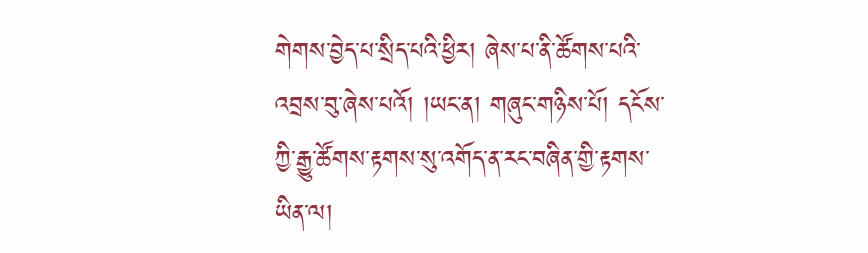གེགས་བྱེད་པ་སྲིད་པའི་ཕྱིར། ཞེས་པ་ནི་ཚོགས་པའི་འབྲས་བུ་ཞེས་པའོ། །ཡང་ན། གཞུང་གཉིས་པོ། དངོས་ཀྱི་རྒྱུ་ཚོགས་རྟགས་སུ་འགོད་ན་རང་བཞིན་གྱི་རྟགས་ཡིན་ལ།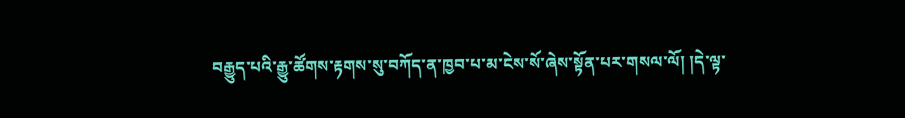བརྒྱུད་པའི་རྒྱུ་ཚོགས་རྟགས་སུ་བཀོད་ན་ཁྱབ་པ་མ་ངེས་སོ་ཞེས་སྟོན་པར་གསལ་ལོ། །དེ་ལྟ་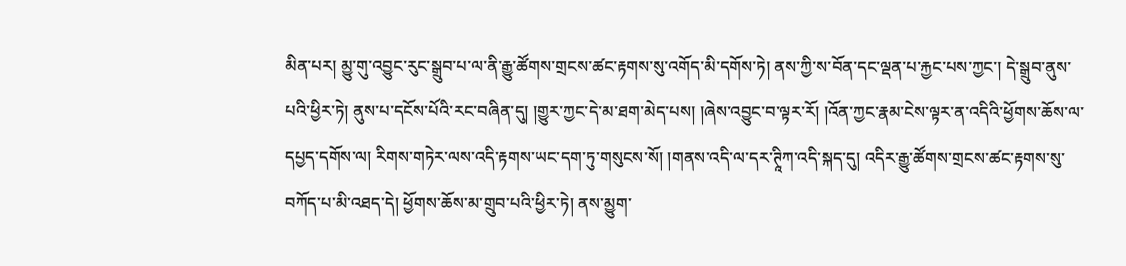མིན་པར། མྱུ་གུ་འབྱུང་རུང་སྒྲུབ་པ་ལ་ནི་རྒྱུ་ཚོགས་གྲངས་ཚང་རྟགས་སུ་འགོད་མི་དགོས་ཏེ། ནས་ཀྱི་ས་བོན་དང་ལྡན་པ་རྐྱང་པས་ཀྱང་། དེ་སྒྲུབ་ནུས་པའི་ཕྱིར་ཏེ། ནུས་པ་དངོས་པོའི་རང་བཞིན་དུ། །གྱུར་ཀྱང་དེ་མ་ཐག་མེད་པས། །ཞེས་འབྱུང་བ་ལྟར་རོ། །འོན་ཀྱང་རྣམ་ངེས་ལྟར་ན་འདིའི་ཕྱོགས་ཆོས་ལ་དཔྱད་དགོས་ལ། རིགས་གཏེར་ལས་འདི་རྟགས་ཡང་དག་ཏུ་གསུངས་སོ། །གནས་འདི་ལ་དར་ཊཱིཀ་འདི་སྐད་དུ། འདིར་རྒྱུ་ཚོགས་གྲངས་ཚང་རྟགས་སུ་བཀོད་པ་མི་འཐད་དེ། ཕྱོགས་ཆོས་མ་གྲུབ་པའི་ཕྱིར་ཏེ། ནས་མྱུག་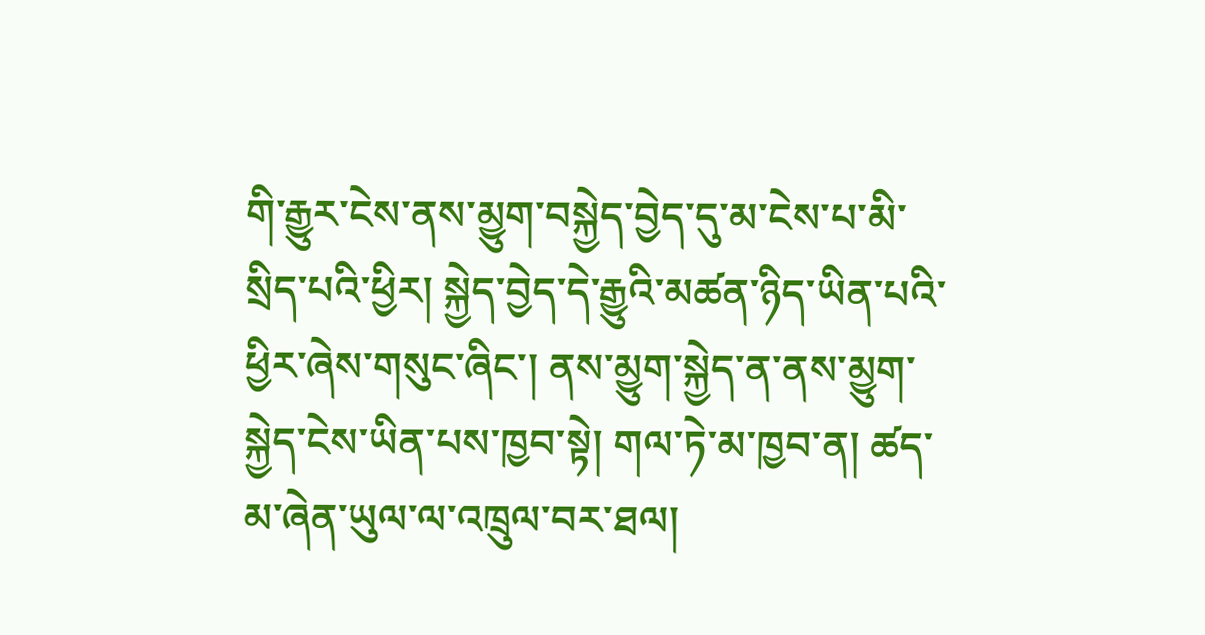གི་རྒྱུར་ངེས་ནས་མྱུག་བསྐྱེད་བྱེད་དུ་མ་ངེས་པ་མི་སྲིད་པའི་ཕྱིར། སྐྱེད་བྱེད་དེ་རྒྱུའི་མཚན་ཉིད་ཡིན་པའི་ཕྱིར་ཞེས་གསུང་ཞིང་། ནས་མྱུག་སྐྱེད་ན་ནས་མྱུག་སྐྱེད་ངེས་ཡིན་པས་ཁྱབ་སྟེ། གལ་ཏེ་མ་ཁྱབ་ན། ཚད་མ་ཞེན་ཡུལ་ལ་འཁྲུལ་བར་ཐལ།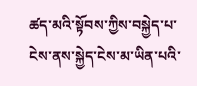ཚད་མའི་སྟོབས་ཀྱིས་བསྐྱེད་པ་ངེས་ནས་སྐྱེད་ངེས་མ་ཡིན་པའི་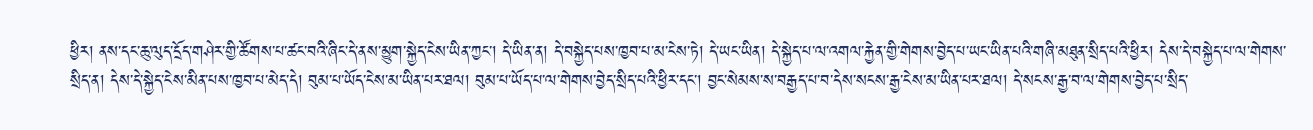ཕྱིར། ནས་དང་ཆུ་ལུད་དྲོད་གཤེར་གྱི་ཚོགས་པ་ཚང་བའི་ཞིང་དེ་ནས་མྱུག་སྐྱེད་ངེས་ཡིན་ཀྱང་། དེ་ཡིན་ན། དེ་བསྐྱེད་པས་ཁྱབ་པ་མ་ངེས་ཏེ། དེ་ཡང་ཡིན། དེ་སྐྱེད་པ་ལ་འགལ་རྐྱེན་གྱི་གེགས་བྱེད་པ་ཡང་ཡིན་པའི་གཞི་མཐུན་སྲིད་པའི་ཕྱིར། དེས་དེ་བསྐྱེད་པ་ལ་གེགས་སྲིད་ན། དེས་དེ་སྐྱེད་ངེས་མིན་པས་ཁྱབ་པ་མེད་དེ། བུམ་པ་ཡོད་ངེས་མ་ཡིན་པར་ཐལ། བུམ་པ་ཡོད་པ་ལ་གེགས་བྱེད་སྲིད་པའི་ཕྱིར་དང་། བྱང་སེམས་ས་བརྒྱད་པ་བ་དེས་སངས་རྒྱ་ངེས་མ་ཡིན་པར་ཐལ། དེ་སངས་རྒྱ་བ་ལ་གེགས་བྱེད་པ་སྲིད་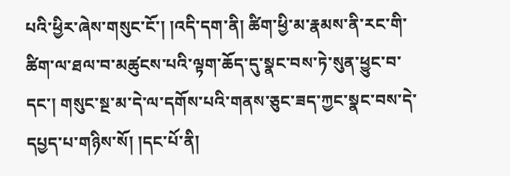པའི་ཕྱིར་ཞེས་གསུང་ངོ་། །འདི་དག་ནི། ཚིག་ཕྱི་མ་རྣམས་ནི་རང་གི་ཚིག་ལ་ཐལ་བ་མཚུངས་པའི་ལྟག་ཆོད་དུ་སྣང་བས་ཏེ་སུན་ཕྱུང་བ་དང་། གསུང་སྔ་མ་དེ་ལ་དགོས་པའི་གནས་ཅུང་ཟད་ཀྱང་སྣང་བས་དེ་དཔྱད་པ་གཉིས་སོ། །དང་པོ་ནི།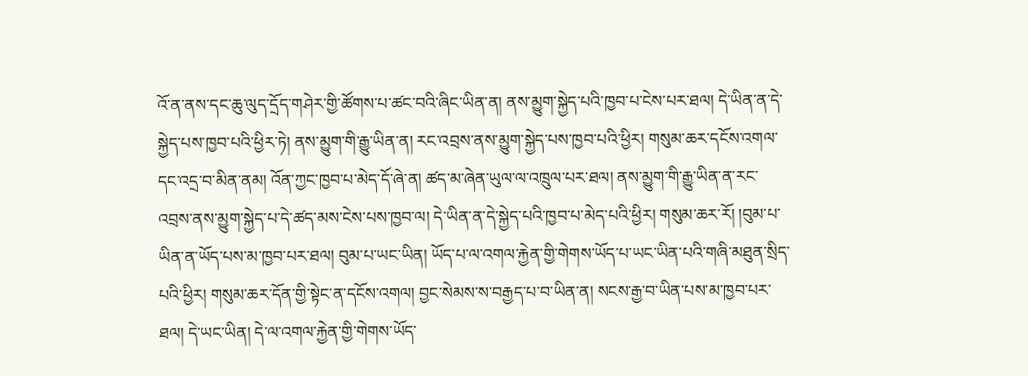འོ་ན་ནས་དང་ཆུ་ལུད་དྲོད་གཤེར་གྱི་ཚོགས་པ་ཚང་བའི་ཞིང་ཡིན་ན། ནས་མྱུག་སྐྱེད་པའི་ཁྱབ་པ་ངེས་པར་ཐལ། དེ་ཡིན་ན་དེ་སྐྱེད་པས་ཁྱབ་པའི་ཕྱིར་ཏེ། ནས་མྱུག་གི་རྒྱུ་ཡིན་ན། རང་འབྲས་ནས་མྱུག་སྐྱེད་པས་ཁྱབ་པའི་ཕྱིར། གསུམ་ཆར་དངོས་འགལ་དང་འདྲ་བ་མིན་ནམ། འོན་ཀྱང་ཁྱབ་པ་མེད་དོ་ཞེ་ན། ཚད་མ་ཞེན་ཡུལ་ལ་འཁྲུལ་པར་ཐལ། ནས་མྱུག་གི་རྒྱུ་ཡིན་ན་རང་འབྲས་ནས་མྱུག་སྐྱེད་པ་དེ་ཚད་མས་ངེས་པས་ཁྱབ་ལ། དེ་ཡིན་ན་དེ་སྐྱེད་པའི་ཁྱབ་པ་མེད་པའི་ཕྱིར། གསུམ་ཆར་རོ། །བུམ་པ་ཡིན་ན་ཡོད་པས་མ་ཁྱབ་པར་ཐལ། བུམ་པ་ཡང་ཡིན། ཡོད་པ་ལ་འགལ་རྐྱེན་གྱི་གེགས་ཡོད་པ་ཡང་ཡིན་པའི་གཞི་མཐུན་སྲིད་པའི་ཕྱིར། གསུམ་ཆར་དོན་གྱི་སྟེང་ན་དངོས་འགལ། བྱང་སེམས་ས་བརྒྱད་པ་བ་ཡིན་ན། སངས་རྒྱ་བ་ཡིན་པས་མ་ཁྱབ་པར་ཐལ། དེ་ཡང་ཡིན། དེ་ལ་འགལ་རྐྱེན་གྱི་གེགས་ཡོད་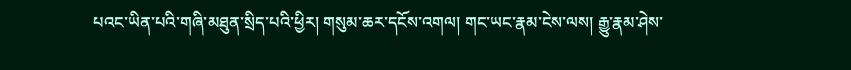པའང་ཡིན་པའི་གཞི་མཐུན་སྲིད་པའི་ཕྱིར། གསུམ་ཆར་དངོས་འགལ། གང་ཡང་རྣམ་ངེས་ལས། རྒྱུ་རྣམ་ཤེས་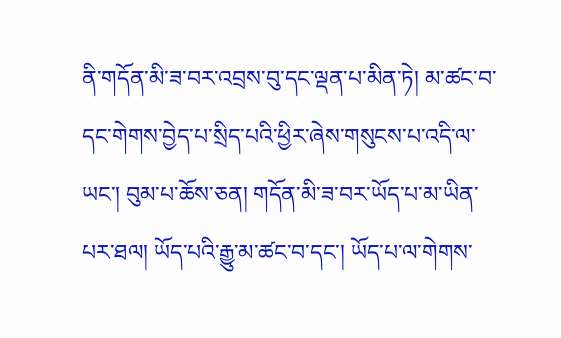ནི་གདོན་མི་ཟ་བར་འབྲས་བུ་དང་ལྡན་པ་མིན་ཏེ། མ་ཚང་བ་དང་གེགས་བྱེད་པ་སྲིད་པའི་ཕྱིར་ཞེས་གསུངས་པ་འདི་ལ་ཡང་། བུམ་པ་ཆོས་ཅན། གདོན་མི་ཟ་བར་ཡོད་པ་མ་ཡིན་པར་ཐལ། ཡོད་པའི་རྒྱུ་མ་ཚང་བ་དང་། ཡོད་པ་ལ་གེགས་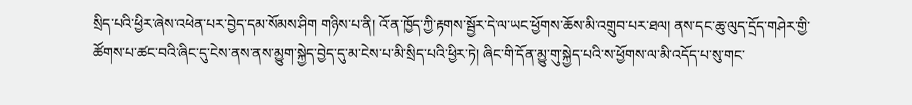སྲིད་པའི་ཕྱིར་ཞེས་འཕེན་པར་བྱེད་དམ་སོམས་ཤིག གཉིས་པ་ནི། འོ་ན་ཁྱོད་ཀྱི་རྟགས་སྦྱོར་དེ་ལ་ཡང་ཕྱོགས་ཆོས་མི་འགྲུབ་པར་ཐལ། ནས་དང་ཆུ་ལུད་དྲོད་གཤེར་གྱི་ཚོགས་པ་ཚང་བའི་ཞིང་དུ་ངེས་ནས་ནས་མྱུག་སྐྱེད་བྱེད་དུ་མ་ངེས་པ་མི་སྲིད་པའི་ཕྱིར་ཏེ། ཞིང་གི་དོན་མྱུ་གུ་སྐྱེད་པའི་ས་ཕྱོགས་ལ་མི་འདོད་པ་སུ་གང་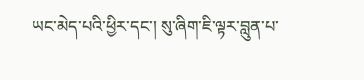ཡང་མེད་པའི་ཕྱིར་དང་། སུ་ཞིག་ཇི་ལྟར་བླུན་པ་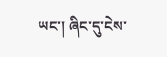ཡང་། ཞིང་དུ་ངེས་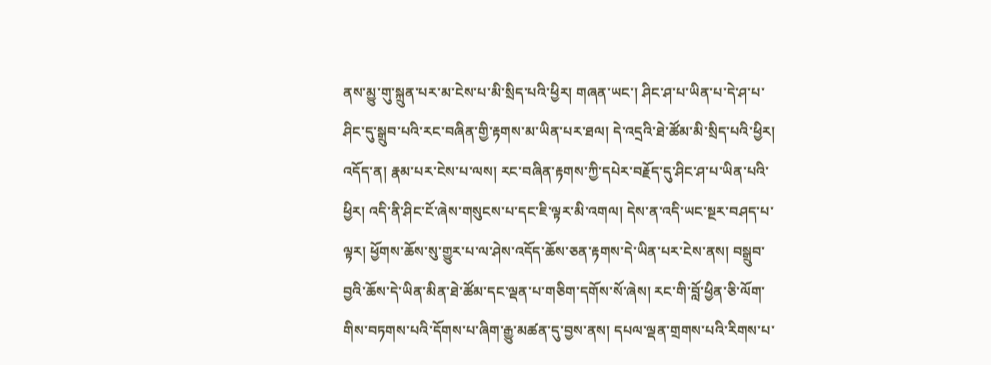ནས་མྱུ་གུ་སྐྲུན་པར་མ་ངེས་པ་མི་སྲིད་པའི་ཕྱིར། གཞན་ཡང་། ཤིང་ཤ་པ་ཡིན་པ་དེ་ཤ་པ་ཤིང་དུ་སྒྲུབ་པའི་རང་བཞིན་གྱི་རྟགས་མ་ཡིན་པར་ཐལ། དེ་འདྲའི་ཐེ་ཚོམ་མི་སྲིད་པའི་ཕྱིར། འདོད་ན། རྣམ་པར་ངེས་པ་ལས། རང་བཞིན་རྟགས་ཀྱི་དཔེར་བརྗོད་དུ་ཤིང་ཤ་པ་ཡིན་པའི་ཕྱིར། འདི་ནི་ཤིང་ངོ་ཞེས་གསུངས་པ་དང་ཇི་ལྟར་མི་འགལ། དེས་ན་འདི་ཡང་སྔར་བཤད་པ་ལྟར། ཕྱོགས་ཆོས་སུ་གྱུར་པ་ལ་ཤེས་འདོད་ཆོས་ཅན་རྟགས་དེ་ཡིན་པར་ངེས་ནས། བསྒྲུབ་བྱའི་ཆོས་དེ་ཡིན་མིན་ཐེ་ཚོམ་དང་ལྡན་པ་གཅིག་དགོས་སོ་ཞེས། རང་གི་བློ་ཕྱིན་ཅི་ལོག་གིས་བཏགས་པའི་དོགས་པ་ཞིག་རྒྱུ་མཚན་དུ་བྱས་ནས། དཔལ་ལྡན་གྲགས་པའི་རིགས་པ་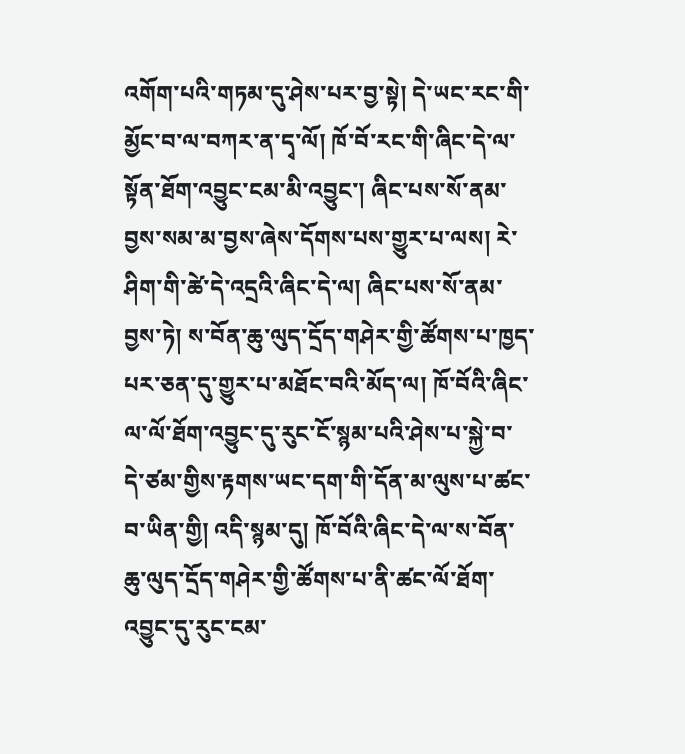འགོག་པའི་གཏམ་དུ་ཤེས་པར་བྱ་སྟེ། དེ་ཡང་རང་གི་མྱོང་བ་ལ་བཀར་ན་དྭ་ལོ། ཁོ་བོ་རང་གི་ཞིང་དེ་ལ་སྟོན་ཐོག་འབྱུང་ངམ་མི་འབྱུང་། ཞིང་པས་སོ་ནམ་བྱས་སམ་མ་བྱས་ཞེས་དོགས་པས་གྱུར་པ་ལས། རེ་ཤིག་གི་ཚེ་དེ་འདྲའི་ཞིང་དེ་ལ། ཞིང་པས་སོ་ནམ་བྱས་ཏེ། ས་བོན་ཆུ་ལུད་དྲོད་གཤེར་གྱི་ཚོགས་པ་ཁྱད་པར་ཅན་དུ་གྱུར་པ་མཐོང་བའི་མོད་ལ། ཁོ་བོའི་ཞིང་ལ་ལོ་ཐོག་འབྱུང་དུ་རུང་ངོ་སྙམ་པའི་ཤེས་པ་སྐྱེ་བ་དེ་ཙམ་གྱིས་རྟགས་ཡང་དག་གི་དོན་མ་ལུས་པ་ཚང་བ་ཡིན་གྱི། འདི་སྙམ་དུ། ཁོ་བོའི་ཞིང་དེ་ལ་ས་བོན་ཆུ་ལུད་དྲོད་གཤེར་གྱི་ཚོགས་པ་ནི་ཚང་ལོ་ཐོག་འབྱུང་དུ་རུང་ངམ་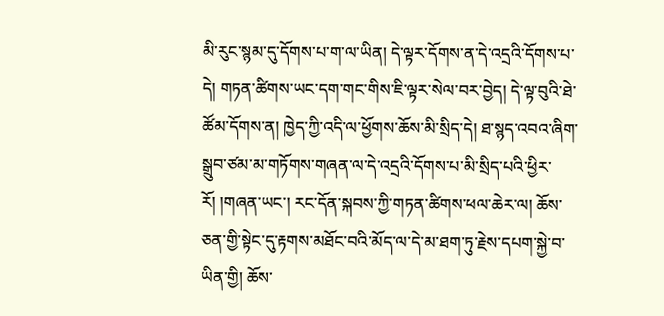མི་རུང་སྙམ་དུ་དོགས་པ་ག་ལ་ཡིན། དེ་ལྟར་དོགས་ན་དེ་འདྲའི་དོགས་པ་དེ། གཏན་ཚིགས་ཡང་དག་གང་གིས་ཇི་ལྟར་སེལ་བར་བྱེད། དེ་ལྟ་བུའི་ཐེ་ཚོམ་དོགས་ན། ཁྱེད་ཀྱི་འདི་ལ་ཕྱོགས་ཆོས་མི་སྲིད་དེ། ཐ་སྙད་འབའ་ཞིག་སྒྲུབ་ཙམ་མ་གཏོགས་གཞན་ལ་དེ་འདྲའི་དོགས་པ་མི་སྲིད་པའི་ཕྱིར་རོ། །གཞན་ཡང་། རང་དོན་སྐབས་ཀྱི་གཏན་ཚིགས་ཕལ་ཆེར་ལ། ཆོས་ཅན་གྱི་སྟེང་དུ་རྟགས་མཐོང་བའི་མོད་ལ་དེ་མ་ཐག་ཏུ་རྗེས་དཔག་སྐྱེ་བ་ཡིན་གྱི། ཆོས་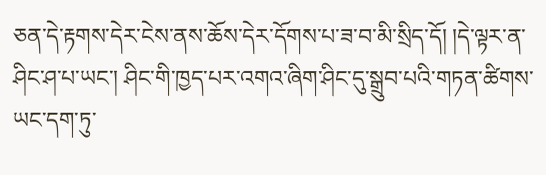ཅན་དེ་རྟགས་དེར་ངེས་ནས་ཆོས་དེར་དོགས་པ་ཟ་བ་མི་སྲིད་དོ། །དེ་ལྟར་ན་ཤིང་ཤ་པ་ཡང་། ཤིང་གི་ཁྱད་པར་འགའ་ཞིག་ཤིང་དུ་སྒྲུབ་པའི་གཏན་ཚིགས་ཡང་དག་ཏུ་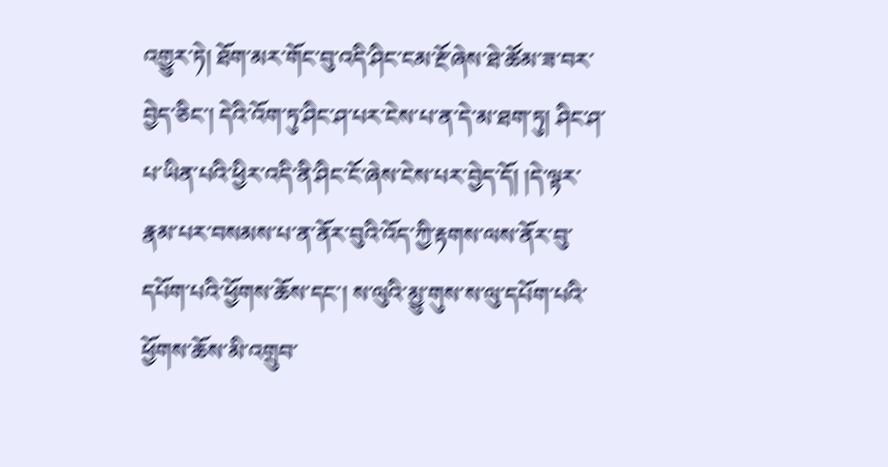འགྱུར་ཏེ། ཐོག་མར་གོང་བུ་འདི་ཤིང་ངམ་རྔོ་ཞེས་ཐེ་ཚོམ་ཟ་བར་བྱེད་ཅིང་། དེའི་འོག་ཏུ་ཤིང་ཤ་པར་ངེས་པ་ན་དེ་མ་ཐག་ཏུ། ཤིང་ཤ་པ་ཡིན་པའི་ཕྱིར་འདི་ནི་ཤིང་ངོ་ཞེས་ངེས་པར་བྱེད་དོ། །དེ་ལྟར་རྣམ་པར་བསམས་པ་ན་ནོར་བུའི་འོད་ཀྱི་རྟགས་ལས་ནོར་བུ་དཔོག་པའི་ཕྱོགས་ཆོས་དང་། ས་ལུའི་མྱུ་གུས་ས་ལུ་དཔོག་པའི་ཕྱོགས་ཆོས་མི་འགྲུབ་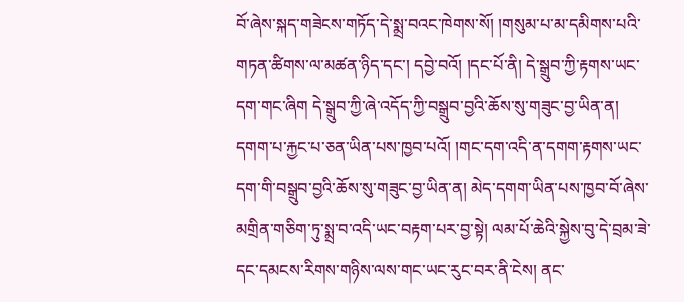བོ་ཞེས་སྐད་གཟེངས་གཏོད་དེ་སྨྲ་བའང་ཁེགས་སོ། །གསུམ་པ་མ་དམིགས་པའི་གཏན་ཚིགས་ལ་མཚན་ཉིད་དང་། དབྱེ་བའོ། །དང་པོ་ནི། དེ་སྒྲུབ་ཀྱི་རྟགས་ཡང་དག་གང་ཞིག དེ་སྒྲུབ་ཀྱི་ཞེ་འདོད་ཀྱི་བསྒྲུབ་བྱའི་ཆོས་སུ་གཟུང་བྱ་ཡིན་ན། དགག་པ་རྐྱང་པ་ཅན་ཡིན་པས་ཁྱབ་པའོ། །གང་དག་འདི་ན་དགག་རྟགས་ཡང་དག་གི་བསྒྲུབ་བྱའི་ཆོས་སུ་གཟུང་བྱ་ཡིན་ན། མེད་དགག་ཡིན་པས་ཁྱབ་བོ་ཞེས་མགྲིན་གཅིག་ཏུ་སྨྲ་བ་འདི་ཡང་བརྟག་པར་བྱ་སྟེ། ལམ་པོ་ཆེའི་སྐྱེས་བུ་དེ་བྲམ་ཟེ་དང་དམངས་རིགས་གཉིས་ལས་གང་ཡང་རུང་བར་ནི་ངེས། ནང་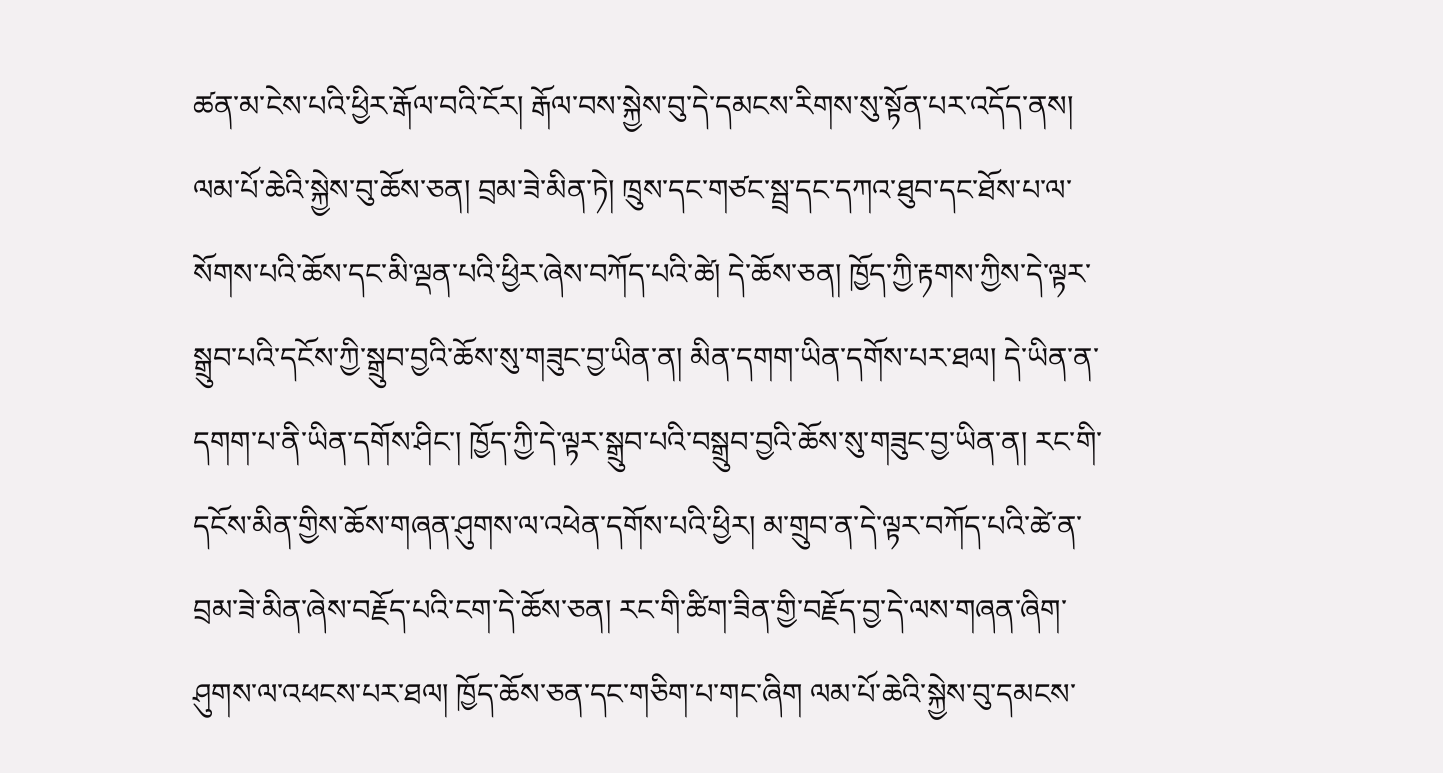ཚན་མ་ངེས་པའི་ཕྱིར་རྒོལ་བའི་ངོར། རྒོལ་བས་སྐྱེས་བུ་དེ་དམངས་རིགས་སུ་སྟོན་པར་འདོད་ནས། ལམ་པོ་ཆེའི་སྐྱེས་བུ་ཆོས་ཅན། བྲམ་ཟེ་མིན་ཏེ། ཁྲུས་དང་གཙང་སྦྲ་དང་དཀའ་ཐུབ་དང་ཐོས་པ་ལ་སོགས་པའི་ཆོས་དང་མི་ལྡན་པའི་ཕྱིར་ཞེས་བཀོད་པའི་ཚེ། དེ་ཆོས་ཅན། ཁྱོད་ཀྱི་རྟགས་ཀྱིས་དེ་ལྟར་སྒྲུབ་པའི་དངོས་ཀྱི་སྒྲུབ་བྱའི་ཆོས་སུ་གཟུང་བྱ་ཡིན་ན། མིན་དགག་ཡིན་དགོས་པར་ཐལ། དེ་ཡིན་ན་དགག་པ་ནི་ཡིན་དགོས་ཤིང་། ཁྱོད་ཀྱི་དེ་ལྟར་སྒྲུབ་པའི་བསྒྲུབ་བྱའི་ཆོས་སུ་གཟུང་བྱ་ཡིན་ན། རང་གི་དངོས་མིན་གྱིས་ཆོས་གཞན་ཤུགས་ལ་འཕེན་དགོས་པའི་ཕྱིར། མ་གྲུབ་ན་དེ་ལྟར་བཀོད་པའི་ཚེ་ན་བྲམ་ཟེ་མིན་ཞེས་བརྗོད་པའི་ངག་དེ་ཆོས་ཅན། རང་གི་ཚིག་ཟིན་གྱི་བརྗོད་བྱ་དེ་ལས་གཞན་ཞིག་ཤུགས་ལ་འཕངས་པར་ཐལ། ཁྱོད་ཆོས་ཅན་དང་གཅིག་པ་གང་ཞིག ལམ་པོ་ཆེའི་སྐྱེས་བུ་དམངས་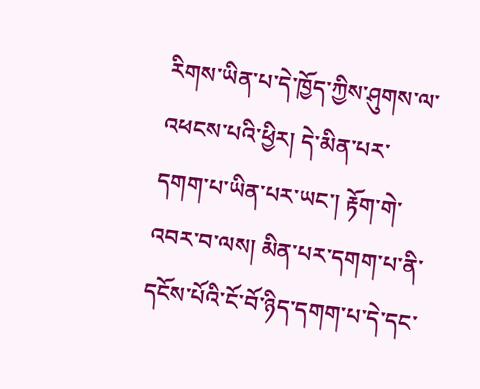རིགས་ཡིན་པ་དེ་ཁྱོད་ཀྱིས་ཤུགས་ལ་འཕངས་པའི་ཕྱིར། དེ་མིན་པར་དགག་པ་ཡིན་པར་ཡང་། རྟོག་གེ་འབར་བ་ལས། མིན་པར་དགག་པ་ནི་དངོས་པོའི་ངོ་བོ་ཉིད་དགག་པ་དེ་དང་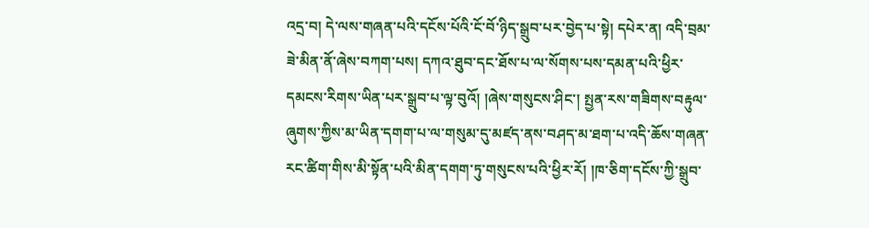འདྲ་བ། དེ་ལས་གཞན་པའི་དངོས་པོའི་ངོ་བོ་ཉིད་སྒྲུབ་པར་བྱེད་པ་སྟེ། དཔེར་ན། འདི་བྲམ་ཟེ་མིན་ནོ་ཞེས་བཀག་པས། དཀའ་ཐུབ་དང་ཐོས་པ་ལ་སོགས་པས་དམན་པའི་ཕྱིར་དམངས་རིགས་ཡིན་པར་སྒྲུབ་པ་ལྟ་བུའོ། །ཞེས་གསུངས་ཤིང་། སྤྱན་རས་གཟིགས་བརྟུལ་ཞུགས་ཀྱིས་མ་ཡིན་དགག་པ་ལ་གསུམ་དུ་མཛད་ནས་བཤད་མ་ཐག་པ་འདི་ཆོས་གཞན་རང་ཚིག་གིས་མི་སྟོན་པའི་མིན་དགག་ཏུ་གསུངས་པའི་ཕྱིར་རོ། །ཁ་ཅིག་དངོས་ཀྱི་སྒྲུབ་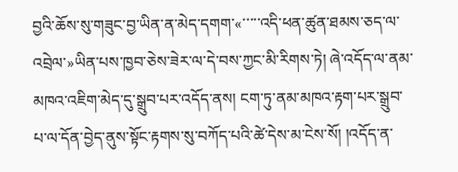བྱའི་ཆོས་སུ་གཟུང་བྱ་ཡིན་ན་མེད་དགག་«་་་་་འདི་ཕན་ཚུན་ཐམས་ཅད་ལ་འབྲེལ་»ཡིན་པས་ཁྱབ་ཅེས་ཟེར་ལ་དེ་བས་ཀྱང་མི་རིགས་ཏེ། ཞེ་འདོད་ལ་ནམ་མཁའ་འཇིག་མེད་དུ་སྒྲུབ་པར་འདོད་ནས། ངག་ཏུ་ནམ་མཁའ་རྟག་པར་སྒྲུབ་པ་ལ་དོན་བྱེད་ནུས་སྟོང་རྟགས་སུ་བཀོད་པའི་ཚེ་དེས་མ་ངེས་སོ། །འདོད་ན་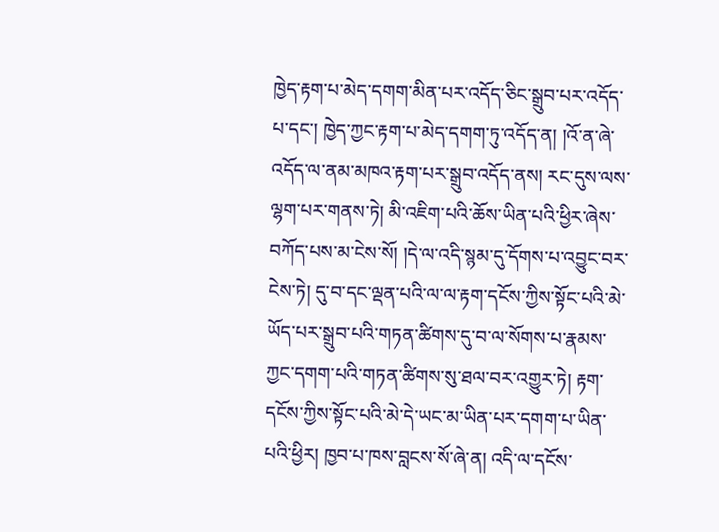ཁྱེད་རྟག་པ་མེད་དགག་མིན་པར་འདོད་ཅིང་སྒྲུབ་པར་འདོད་པ་དང་། ཁྱེད་ཀྱང་རྟག་པ་མེད་དགག་ཏུ་འདོད་ན། །འོ་ན་ཞེ་འདོད་ལ་ནམ་མཁའ་རྟག་པར་སྒྲུབ་འདོད་ནས། རང་དུས་ལས་ལྷག་པར་གནས་ཏེ། མི་འཇིག་པའི་ཆོས་ཡིན་པའི་ཕྱིར་ཞེས་བཀོད་པས་མ་ངེས་སོ། །དེ་ལ་འདི་སྙམ་དུ་དོགས་པ་འབྱུང་བར་ངེས་ཏེ། དུ་བ་དང་ལྡན་པའི་ལ་ལ་རྟག་དངོས་ཀྱིས་སྟོང་པའི་མེ་ཡོད་པར་སྒྲུབ་པའི་གཏན་ཚིགས་དུ་བ་ལ་སོགས་པ་རྣམས་ཀྱང་དགག་པའི་གཏན་ཚིགས་སུ་ཐལ་བར་འགྱུར་ཏེ། རྟག་དངོས་ཀྱིས་སྟོང་པའི་མེ་དེ་ཡང་མ་ཡིན་པར་དགག་པ་ཡིན་པའི་ཕྱིར། ཁྱབ་པ་ཁས་བླངས་སོ་ཞེ་ན། འདི་ལ་དངོས་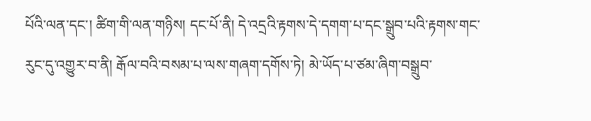པོའི་ལན་དང་། ཚིག་གི་ལན་གཉིས། དང་པོ་ནི། དེ་འདྲའི་རྟགས་དེ་དགག་པ་དང་སྒྲུབ་པའི་རྟགས་གང་རུང་དུ་འགྱུར་བ་ནི། རྒོལ་བའི་བསམ་པ་ལས་གཞག་དགོས་ཏེ། མེ་ཡོད་པ་ཙམ་ཞིག་བསྒྲུབ་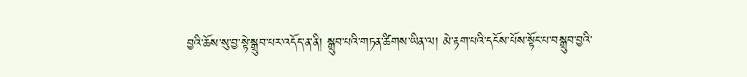བྱའི་ཆོས་སུ་བྱ་སྟེ་སྒྲུབ་པར་འདོད་ན་ནི། སྒྲུབ་པའི་གཏན་ཚིགས་ཡིན་ལ། མེ་རྟག་པའི་དངོས་པོས་སྟོང་པ་བསྒྲུབ་བྱའི་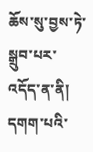ཆོས་སུ་བྱས་ཏེ་སྒྲུབ་པར་འདོད་ན་ནི། དགག་པའི་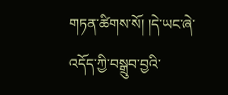གཏན་ཚིགས་སོ། །དེ་ཡང་ཞེ་འདོད་ཀྱི་བསྒྲུབ་བྱའི་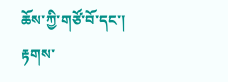ཆོས་ཀྱི་གཙོ་བོ་དང་། རྟགས་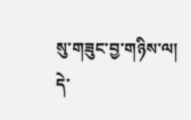སུ་གཟུང་བྱ་གཉིས་ལ། དེ་